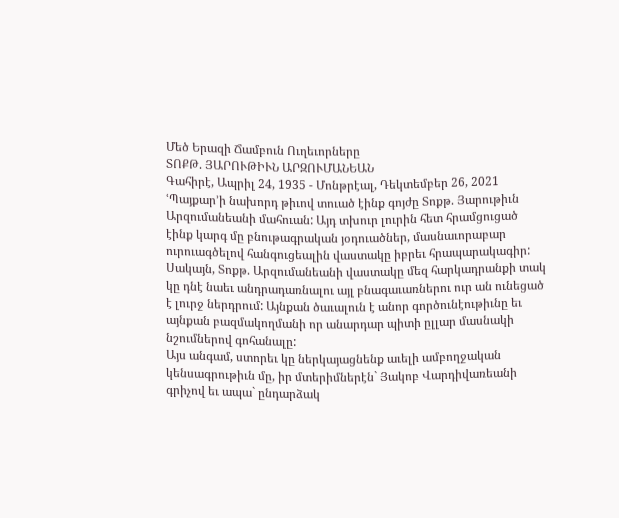Մեծ Երազի Ճամբուն Ուղեւորները
ՏՈՔԹ. ՅԱՐՈՒԹԻՒՆ ԱՐԶՈՒՄԱՆԵԱՆ
Գահիրէ, Ապրիլ 24, 1935 - Մոնթրէալ, Դեկտեմբեր 26, 2021
ՙՊայքար՚ի նախորդ թիւով տուած էինք գոյժը Տոքթ. Յարութիւն Արզումանեանի մահուան: Այդ տխուր լուրին հետ հրամցուցած էինք կարգ մը բնութագրական յօդուածներ, մասնաւորաբար ուրուագծելով հանգուցեալին վաստակը իբրեւ հրապարակագիր: Սակայն, Տոքթ. Արզումանեանի վաստակը մեզ հարկադրանքի տակ կը դնէ նաեւ անդրադառնալու այլ բնագաւառներու ուր ան ունեցած է լուրջ ներդրում: Այնքան ծաւալուն է անոր գործունէութիւնը եւ այնքան բազմակողմանի որ անարդար պիտի ըլլար մասնակի նշումներով գոհանալը:
Այս անգամ, ստորեւ կը ներկայացնենք աւելի ամբողջական կենսագրութիւն մը, իր մտերիմներէն` Յակոբ Վարդիվառեանի գրիչով եւ ապա` ընդարձակ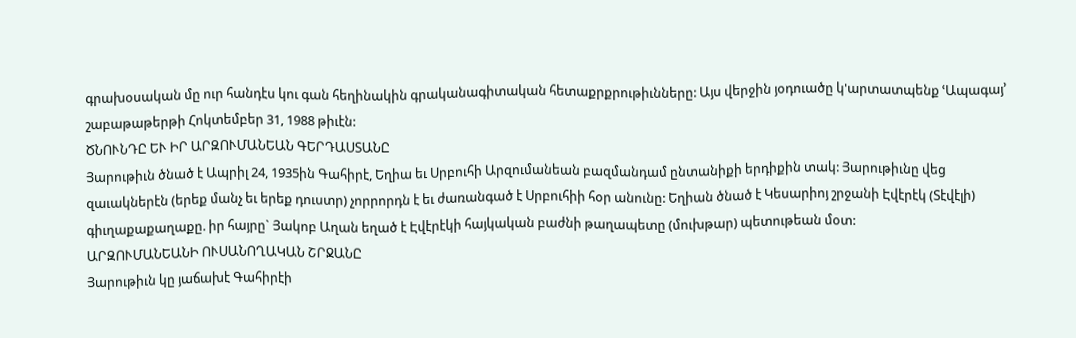գրախօսական մը ուր հանդէս կու գան հեղինակին գրականագիտական հետաքրքրութիւնները: Այս վերջին յօդուածը կ'արտատպենք ՙԱպագայ՚ շաբաթաթերթի Հոկտեմբեր 31, 1988 թիւէն:
ԾՆՈՒՆԴԸ ԵՒ ԻՐ ԱՐԶՈՒՄԱՆԵԱՆ ԳԵՐԴԱՍՏԱՆԸ
Յարութիւն ծնած է Ապրիլ 24, 1935ին Գահիրէ, Եղիա եւ Սրբուհի Արզումանեան բազմանդամ ընտանիքի երդիքին տակ: Յարութիւնը վեց զաւակներէն (երեք մանչ եւ երեք դուստր) չորրորդն է եւ ժառանգած է Սրբուհիի հօր անունը: Եղիան ծնած է Կեսարիոյ շրջանի Էվէրէկ (Տէվէլի) գիւղաքաքաղաքը. իր հայրը` Յակոբ Աղան եղած է Էվէրէկի հայկական բաժնի թաղապետը (մուխթար) պետութեան մօտ:
ԱՐԶՈՒՄԱՆԵԱՆԻ ՈՒՍԱՆՈՂԱԿԱՆ ՇՐՋԱՆԸ
Յարութիւն կը յաճախէ Գահիրէի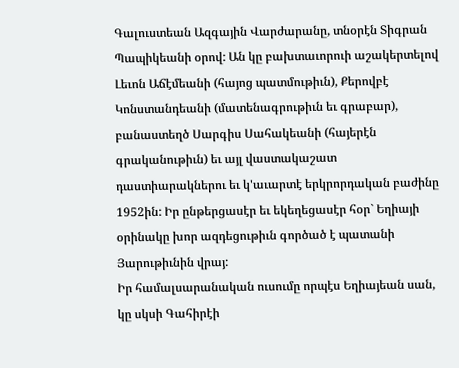Գալուստեան Ազգային Վարժարանը, տնօրէն Տիգրան Պապիկեանի օրով: Ան կը բախտաւորուի աշակերտելով Լեւոն Աճէմեանի (հայոց պատմութիւն), Քերովբէ Կոնստանդեանի (մատենագրութիւն եւ գրաբար), բանաստեղծ Սարգիս Սահակեանի (հայերէն գրականութիւն) եւ այլ վաստակաշատ դաստիարակներու եւ կ'աւարտէ երկրորդական բաժինը 1952ին: Իր ընթերցասէր եւ եկեղեցասէր հօր` Եղիայի օրինակը խոր ազդեցութիւն գործած է պատանի Յարութիւնին վրայ:
Իր համալսարանական ուսումը որպէս Եղիայեան սան, կը սկսի Գահիրէի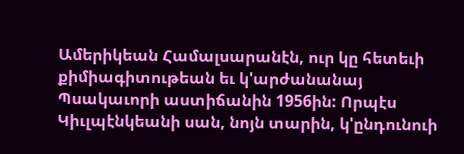Ամերիկեան Համալսարանէն, ուր կը հետեւի քիմիագիտութեան եւ կ'արժանանայ Պսակաւորի աստիճանին 1956ին: Որպէս Կիւլպէնկեանի սան, նոյն տարին, կ'ընդունուի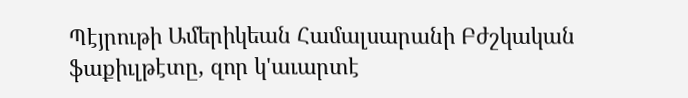Պէյրութի Ամերիկեան Համալսարանի Բժշկական ֆաքիւլթէտը, զոր կ'աւարտէ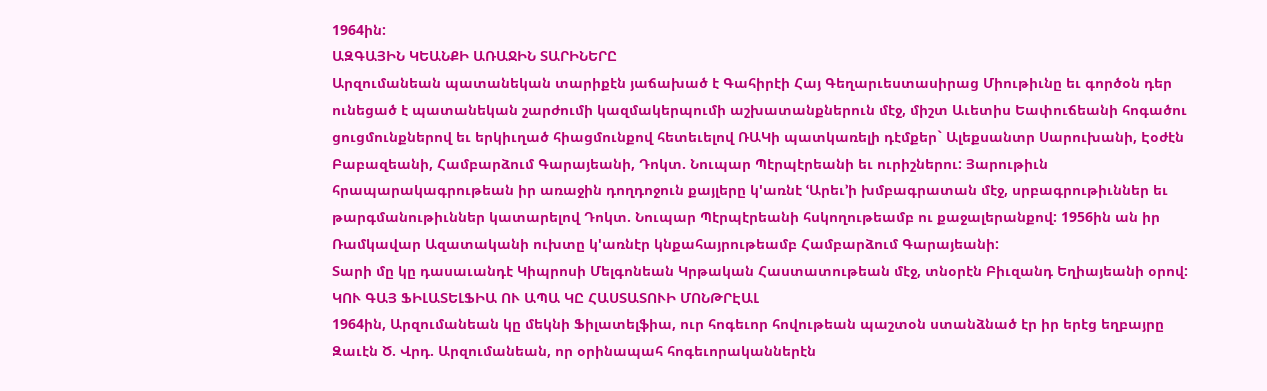1964ին:
ԱԶԳԱՅԻՆ ԿԵԱՆՔԻ ԱՌԱՋԻՆ ՏԱՐԻՆԵՐԸ
Արզումանեան պատանեկան տարիքէն յաճախած է Գահիրէի Հայ Գեղարւեստասիրաց Միութիւնը եւ գործօն դեր ունեցած է պատանեկան շարժումի կազմակերպումի աշխատանքներուն մէջ, միշտ Աւետիս Եափուճեանի հոգածու ցուցմունքներով եւ երկիւղած հիացմունքով հետեւելով ՌԱԿի պատկառելի դէմքեր` Ալեքսանտր Սարուխանի, Էօժէն Բաբազեանի, Համբարձում Գարայեանի, Դոկտ. Նուպար Պէրպէրեանի եւ ուրիշներու: Յարութիւն հրապարակագրութեան իր առաջին դողդոջուն քայլերը կ'առնէ ՙԱրեւ՚ի խմբագրատան մէջ, սրբագրութիւններ եւ թարգմանութիւններ կատարելով Դոկտ. Նուպար Պէրպէրեանի հսկողութեամբ ու քաջալերանքով: 1956ին ան իր Ռամկավար Ազատականի ուխտը կ'առնէր կնքահայրութեամբ Համբարձում Գարայեանի:
Տարի մը կը դասաւանդէ Կիպրոսի Մելգոնեան Կրթական Հաստատութեան մէջ, տնօրէն Բիւզանդ Եղիայեանի օրով:
ԿՈՒ ԳԱՅ ՖԻԼԱՏԵԼՖԻԱ ՈՒ ԱՊԱ ԿԸ ՀԱՍՏԱՏՈՒԻ ՄՈՆԹՐԷԱԼ
1964ին, Արզումանեան կը մեկնի Ֆիլատելֆիա, ուր հոգեւոր հովութեան պաշտօն ստանձնած էր իր երէց եղբայրը Զաւէն Ծ. Վրդ. Արզումանեան, որ օրինապահ հոգեւորականներէն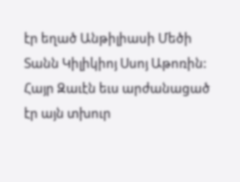էր եղած Անթիլիասի Մեծի Տանն Կիլիկիոյ Սսոյ Աթոռին: Հայր Զաւէն եւս արժանացած էր այն տխուր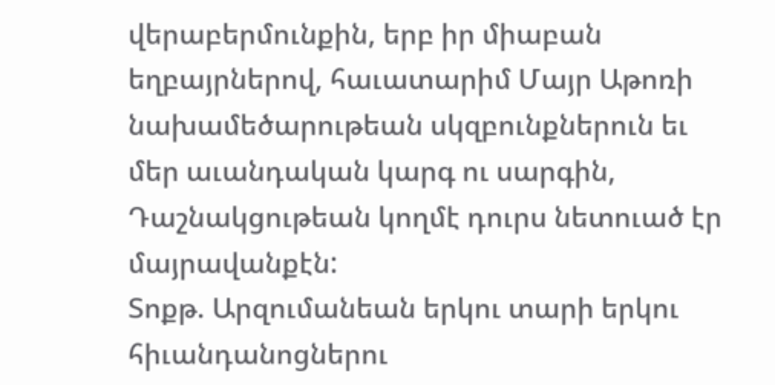վերաբերմունքին, երբ իր միաբան եղբայրներով, հաւատարիմ Մայր Աթոռի նախամեծարութեան սկզբունքներուն եւ մեր աւանդական կարգ ու սարգին, Դաշնակցութեան կողմէ դուրս նետուած էր մայրավանքէն:
Տոքթ. Արզումանեան երկու տարի երկու հիւանդանոցներու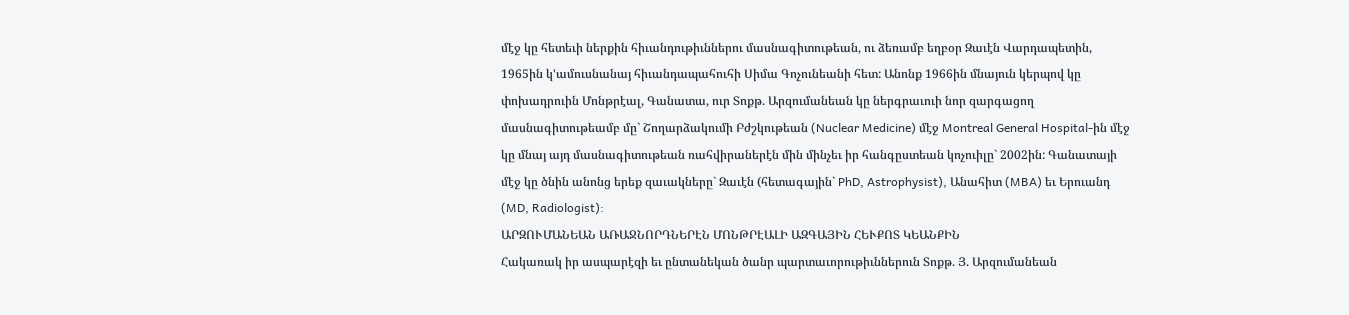մէջ կը հետեւի ներքին հիւանդութիւններու մասնագիտութեան, ու ձեռամբ եղբօր Զաւէն Վարդապետին, 1965ին կ'ամուսնանայ հիւանդապահուհի Սիմա Գոչունեանի հետ: Անոնք 1966ին մնայուն կերպով կը փոխադրուին Մոնթրէալ, Գանատա, ուր Տոքթ. Արզումանեան կը ներգրաւուի նոր զարգացող մասնագիտութեամբ մը` Շողարձակումի Բժշկութեան (Nuclear Medicine) մէջ Montreal General Hospital-ին մէջ կը մնայ այդ մասնագիտութեան ռահվիրաներէն մին մինչեւ իր հանգըստեան կոչուիլը` 2002ին: Գանատայի մէջ կը ծնին անոնց երեք զաւակները` Զաւէն (հետագային` PhD, Astrophysist), Անահիտ (MBA) եւ Երուանդ (MD, Radiologist):
ԱՐԶՈՒՄԱՆԵԱՆ ԱՌԱՋՆՈՐԴՆԵՐԷՆ ՄՈՆԹՐԷԱԼԻ ԱԶԳԱՅԻՆ ՀԵՒՔՈՏ ԿԵԱՆՔԻՆ
Հակառակ իր ասպարէզի եւ ընտանեկան ծանր պարտաւորութիւններուն Տոքթ. Յ. Արզումանեան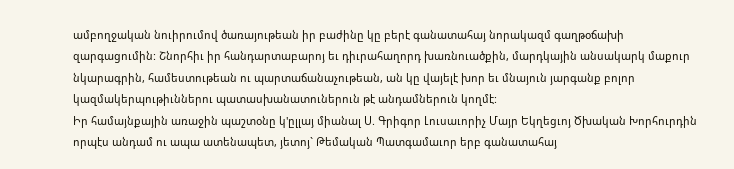ամբողջական նուիրումով ծառայութեան իր բաժինը կը բերէ գանատահայ նորակազմ գաղթօճախի զարգացումին: Շնորհիւ իր հանդարտաբարոյ եւ դիւրահաղորդ խառնուածքին, մարդկային անսակարկ մաքուր նկարագրին, համեստութեան ու պարտաճանաչութեան, ան կը վայելէ խոր եւ մնայուն յարգանք բոլոր կազմակերպութիւններու պատասխանատուներուն թէ անդամներուն կողմէ:
Իր համայնքային առաջին պաշտօնը կ'ըլլայ միանալ Ս. Գրիգոր Լուսաւորիչ Մայր Եկղեցւոյ Ծխական Խորհուրդին որպէս անդամ ու ապա ատենապետ, յետոյ` Թեմական Պատգամաւոր երբ գանատահայ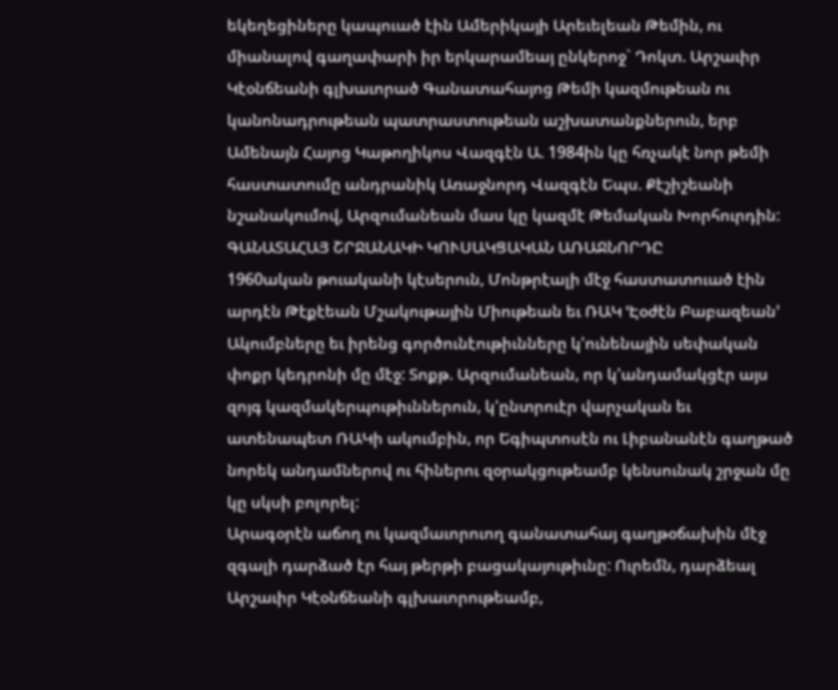եկեղեցիները կապուած էին Ամերիկայի Արեւելեան Թեմին, ու միանալով գաղափարի իր երկարամեայ ընկերոջ` Դոկտ. Արշաւիր Կէօնճեանի գլխաւորած Գանատահայոց Թեմի կազմութեան ու կանոնադրութեան պատրաստութեան աշխատանքներուն, երբ Ամենայն Հայոց Կաթողիկոս Վազգէն Ա. 1984ին կը հռչակէ նոր թեմի հաստատումը անդրանիկ Առաջնորդ Վազգէն Եպս. Քէշիշեանի նշանակումով, Արզումանեան մաս կը կազմէ Թեմական Խորհուրդին:
ԳԱՆԱՏԱՀԱՅ ՇՐՋԱՆԱԿԻ ԿՈՒՍԱԿՑԱԿԱՆ ԱՌԱՋՆՈՐԴԸ
1960ական թուականի կէսերուն, Մոնթրէալի մէջ հաստատուած էին արդէն Թէքէեան Մշակութային Միութեան եւ ՌԱԿ ՙԷօժէն Բաբազեան՚ Ակումբները եւ իրենց գործունէութիւնները կ'ունենային սեփական փոքր կեդրոնի մը մէջ: Տոքթ. Արզումանեան, որ կ'անդամակցէր այս զոյգ կազմակերպութիւններուն, կ'ընտրուէր վարչական եւ ատենապետ ՌԱԿի ակումբին, որ Եգիպտոսէն ու Լիբանանէն գաղթած նորեկ անդամներով ու հիներու զօրակցութեամբ կենսունակ շրջան մը կը սկսի բոլորել:
Արագօրէն աճող ու կազմաւորուող գանատահայ գաղթօճախին մէջ զգալի դարձած էր հայ թերթի բացակայութիւնը: Ուրեմն, դարձեալ Արշաւիր Կէօնճեանի գլխաւորութեամբ,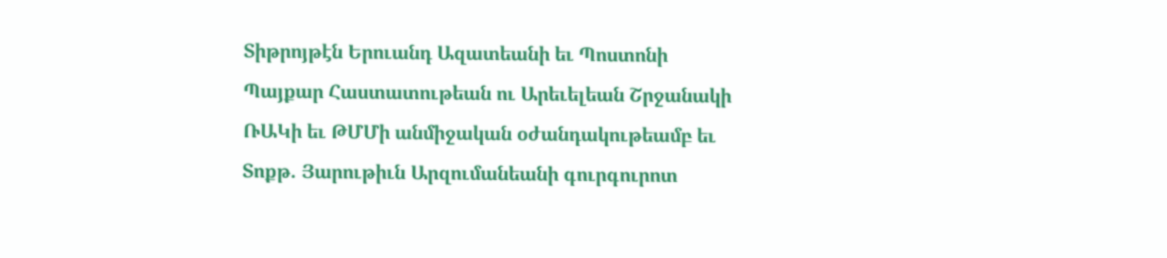Տիթրոյթէն Երուանդ Ազատեանի եւ Պոստոնի Պայքար Հաստատութեան ու Արեւելեան Շրջանակի ՌԱԿի եւ ԹՄՄի անմիջական օժանդակութեամբ եւ Տոքթ. Յարութիւն Արզումանեանի գուրգուրոտ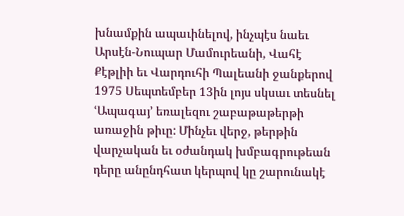խնամքին ապաւինելով, ինչպէս նաեւ Արսէն-Նուպար Մամուրեանի, Վահէ Քէթլիի եւ Վարդուհի Պալեանի ջանքերով 1975 Սեպտեմբեր 13ին լոյս սկսաւ տեսնել ՙԱպագայ՚ եռալեզու շաբաթաթերթի առաջին թիւը: Մինչեւ վերջ, թերթին վարչական եւ օժանդակ խմբագրութեան դերը անընդհատ կերպով կը շարունակէ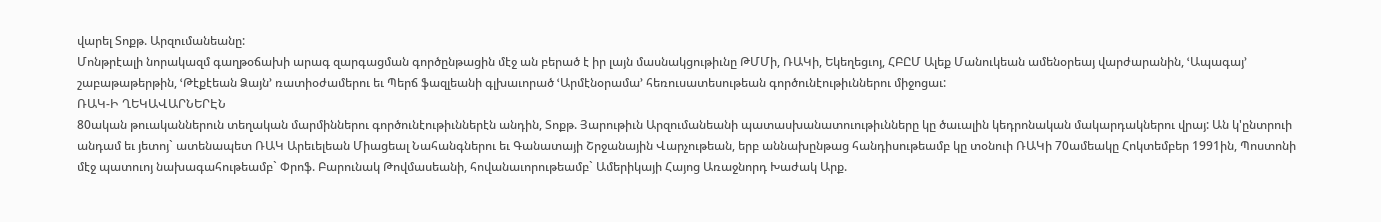վարել Տոքթ. Արզումանեանը:
Մոնթրէալի նորակազմ գաղթօճախի արագ զարգացման գործընթացին մէջ ան բերած է իր լայն մասնակցութիւնը ԹՄՄի, ՌԱԿի, Եկեղեցւոյ, ՀԲԸՄ Ալեք Մանուկեան ամենօրեայ վարժարանին, ՙԱպագայ՚ շաբաթաթերթին, ՙԹէքէեան Ձայն՚ ռատիօժամերու եւ Պերճ ֆազլեանի գլխաւորած ՙԱրմէնօրամա՚ հեռուսատեսութեան գործունէութիւններու միջոցաւ:
ՌԱԿ-Ի ՂԵԿԱՎԱՐՆԵՐԷՆ
80ական թուականներուն տեղական մարմիններու գործունէութիւններէն անդին, Տոքթ. Յարութիւն Արզումանեանի պատասխանատուութիւնները կը ծաւալին կեդրոնական մակարդակներու վրայ: Ան կ'ընտրուի անդամ եւ յետոյ` ատենապետ ՌԱԿ Արեւելեան Միացեալ Նահանգներու եւ Գանատայի Շրջանային Վարչութեան, երբ աննախընթաց հանդիսութեամբ կը տօնուի ՌԱԿի 70ամեակը Հոկտեմբեր 1991ին, Պոստոնի մէջ պատուոյ նախագահութեամբ` Փրոֆ. Բարունակ Թովմասեանի, հովանաւորութեամբ` Ամերիկայի Հայոց Առաջնորդ Խաժակ Արք.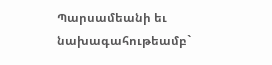Պարսամեանի եւ նախագահութեամբ`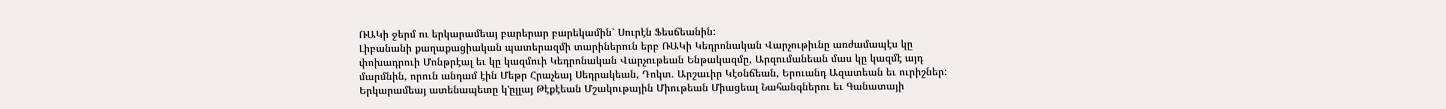ՌԱԿի ջերմ ու երկարամեայ բարերար բարեկամին` Սուրէն Ֆեսճեանին:
Լիբանանի քաղաքացիական պատերազմի տարիներուն երբ ՌԱԿի Կեդրոնական Վարչութիւնը առժամապէս կը փոխադրուի Մոնթրէալ եւ կը կազմուի Կեդրոնական Վարչութեան Ենթակազմը, Արզումանեան մաս կը կազմէ այդ մարմնին, որուն անդամ էին Մեթր Հրաչեայ Սեդրակեան, Դոկտ. Արշաւիր Կէօնճեան, Երուանդ Ազատեան եւ ուրիշներ:
Երկարամեայ ատենապետը կ'ըլլայ Թէքէեան Մշակութային Միութեան Միացեալ Նահանգներու եւ Գանատայի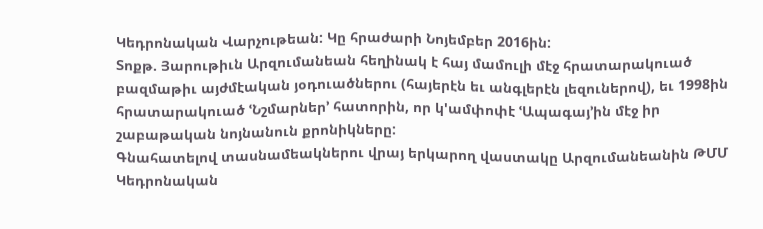Կեդրոնական Վարչութեան: Կը հրաժարի Նոյեմբեր 2016ին:
Տոքթ. Յարութիւն Արզումանեան հեղինակ է հայ մամուլի մէջ հրատարակուած բազմաթիւ այժմէական յօդուածներու (հայերէն եւ անգլերէն լեզուներով), եւ 1998ին հրատարակուած ՙՆշմարներ՚ հատորին, որ կ'ամփոփէ ՙԱպագայ՚ին մէջ իր շաբաթական նոյնանուն քրոնիկները:
Գնահատելով տասնամեակներու վրայ երկարող վաստակը Արզումանեանին ԹՄՄ Կեդրոնական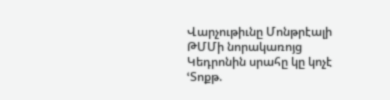Վարչութիւնը Մոնթրէալի ԹՄՄի նորակառոյց Կեդրոնին սրահը կը կոչէ ՙՏոքթ.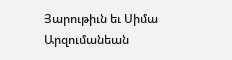Յարութիւն եւ Սիմա Արզումանեան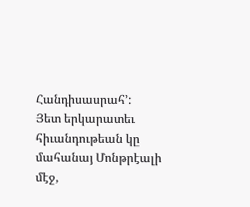Հանդիսասրահ՚:
Յետ երկարատեւ հիւանդութեան կը մահանայ Մոնթրէալի մէջ,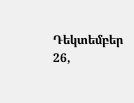Դեկտեմբեր 26,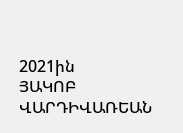2021ին
ՅԱԿՈԲ ՎԱՐԴԻՎԱՌԵԱՆ